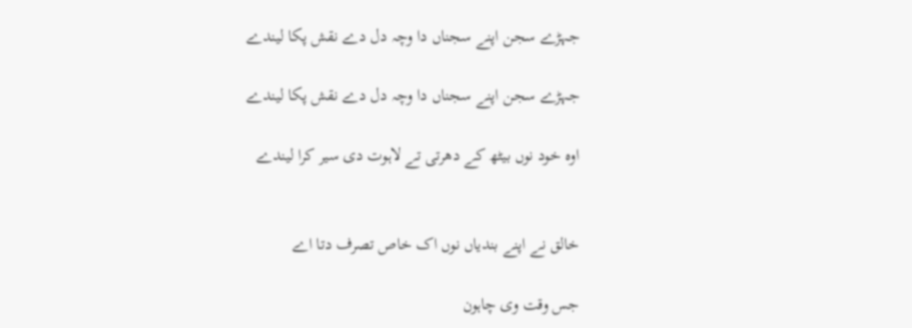جہڑے سجن اپنے سجناں دا وچہ دل دے نقش پکا لیندے

جہڑے سجن اپنے سجناں دا وچہ دل دے نقش پکا لیندے

اوہ خود نوں بیٹھ کے دھرتی تے لاہوت دی سیر کرا لیندے


خالق نے اپنے بندیاں نوں اک خاص تصرف دتا اے

جس وقت وی چاہون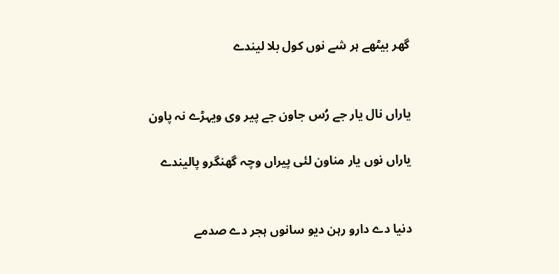گھر بیٹھے ہر شے نوں کول بلا لیندے


یاراں نال یار جے رُس جاون جے پیر وی ویہڑے نہ پاون

یاراں نوں یار مناون لئی پیراں وچہ گھنگرو پالیندے


دنیا دے دارو رہن دیو سانوں ہجر دے صدمے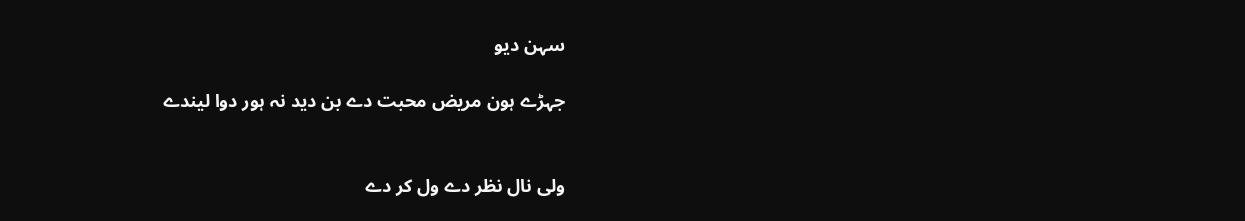سہن دیو

جہڑے ہون مریض محبت دے بن دید نہ ہور دوا لیندے


ولی نال نظر دے ول کر دے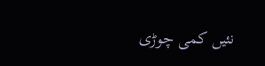نئیں کمی چوڑی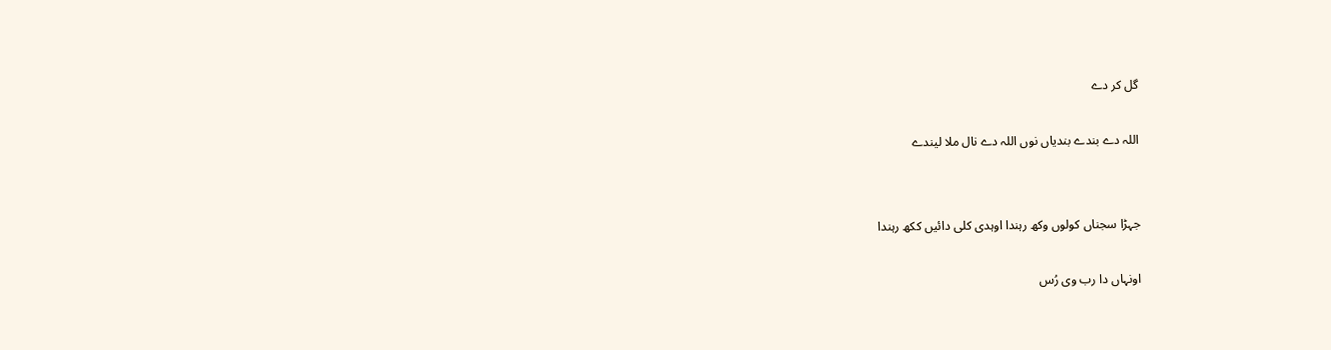گل کر دے

اللہ دے بندے بندیاں نوں اللہ دے نال ملا لیندے


جہڑا سجناں کولوں وکھ رہندا اوہدی کلی دائیں ککھ رہندا

اونہاں دا رب وی رُس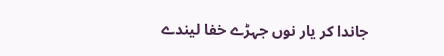جاندا کر یار نوں جہڑے خفا لیندے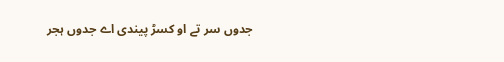جدوں سر تے او کسڑ پیندی اے جدوں ہجر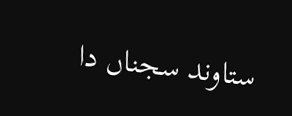ستاوند سجناں دا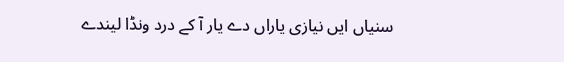سنیاں ایں نیازی یاراں دے یار آ کے درد ونڈا لیندے